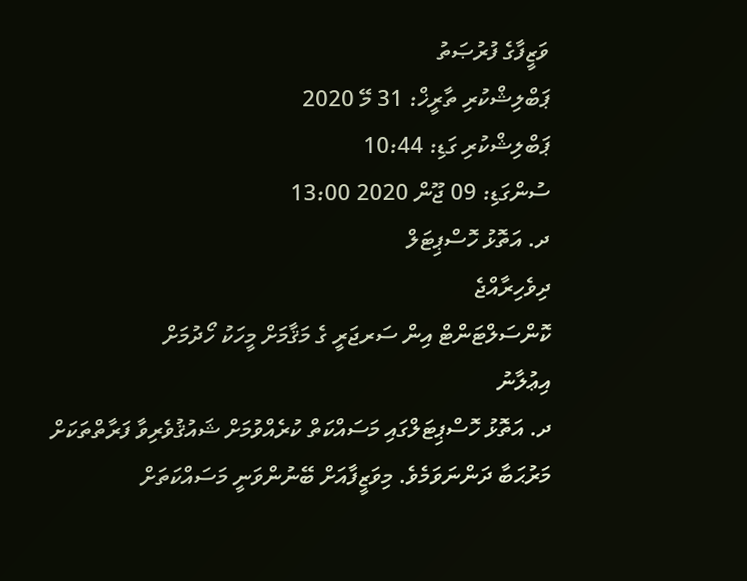ވަޒީފާގެ ފުރުޞަތު
ޕަބްލިޝްކުރި ތާރީޚް: 31 މޭ 2020
ޕަބްލިޝްކުރި ގަޑި: 10:44
ސުންގަޑި: 09 ޖޫން 2020 13:00
ދ. އަތޮޅު ހޮސްޕިޓަލް
ދިވެހިރާއްޖެ
ކޮންސަލްޓަންޓް އިން ސަރޖަރީ ގެ މަޤާމަށް މީހަކު ހޯދުމަށް
އިޢުލާނު
ދ. އަތޮޅު ހޮސްޕިޓަލްގައި މަސައްކަތް ކުރެއްވުމަށް ޝައުޤުވެރިވާ ފަރާތްތަކަށް މަރުޙަބާ ދަންނަވަމެވެ. މިވަޒީފާއަށް ބޭނުންވަނީ މަސައްކަތަށް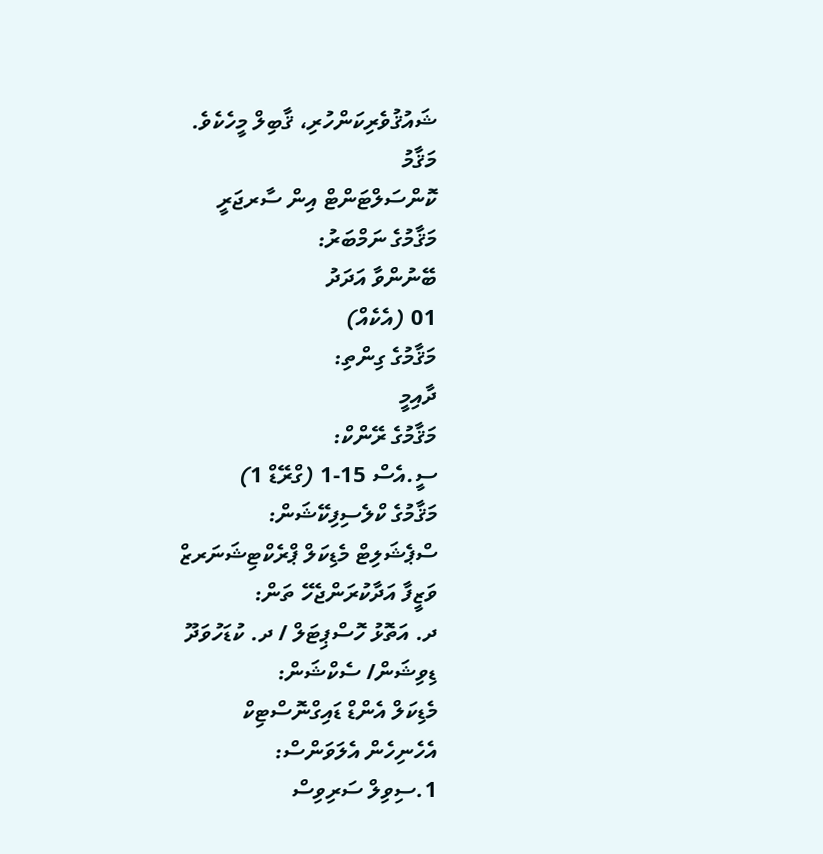ޝައުޤުވެރިކަންހުރި، ޤާބިލް މީހެކެވެ.
މަޤާމު
ކޮންސަލްޓަންޓް އިން ސާރޖަރީ
މަޤާމުގެ ނަމްބަރު:
ބޭނުންވާ އަދަދު
01 (އެކެއް)
މަޤާމުގެ ގިންތި:
ދާއިމީ
މަޤާމުގެ ރޭންކް:
ސީ.އެސް 15-1 (ގްރޭޑް 1)
މަޤާމުގެ ކްލެސިފިކޭޝަން:
ސްޕެޝަލިޓް މެޑިކަލް ޕްރެކްޓިޝަނަރޒް
ވަޒީފާ އަދާކުރަންޖެހޭ ތަން:
ދ. އަތޮޅު ހޮސްޕިޓަލް / ދ. ކުޑަހުވަދޫ
ޑިވިޝަން/ ސެކްޝަން:
މެޑިކަލް އެންޑް ޑައިގްނޮސްޓިކް
އެހެނިހެން އެލަވަންސް:
1.ސިވިލް ސަރިވިސް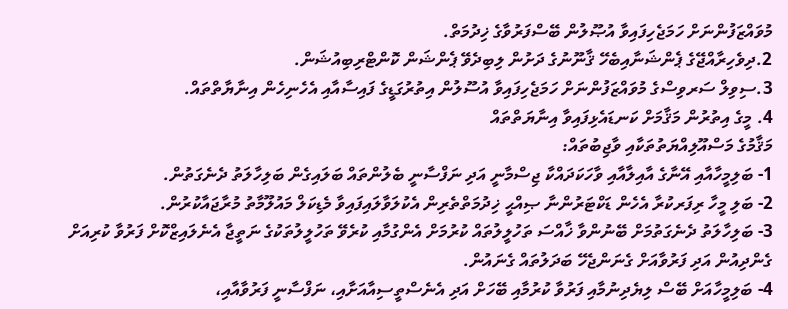މުވައްޒަފުންނަށް ހަމަޖެހިފައިވާ އުޞޫލުން ބޭސްފަރުވާގެ ޚިދުމަތް.
2.ދިވެހިރާއްޖޭގެ ޕެންޝަނާއިބެހޭ ޤާނޫނުގެ ދަށުން ލިބިދެވޭ ޕެންޝަން ކޮންޓްރިބިއުޝަން.
3.ސިވިލް ސަރވިސްގެ މުވައްޒަފުންނަށް ހަމަޖެހިފައިވާ އުސޫލުން އިތުރުގަޑީގެ ފައިސާއާއި އެހެނިހެން އިނާޔާތްތައް.
4. މީގެ އިތުރުން މަޤާމަށް ކަނޑައެޅިފައިވާ އިނާޔަތްތައް
މަޤާމުގެ މަސްއޫލިއްޔަތުތަކާއި ވާޖިބުތައް:
1- ބަލިމީހާއާއި އޭނާގެ އާއިލާއާއި ވާހަކަދައްކާ ޖިސްމާނީ އަދި ނަފްސާނީ ބެލުންތައް ބަލައިގެން ބަލިހާލަތު ދެނެގަތުން.
2- ބަލި މީހާ ރިފަރކުރާ އެހެން ޑަކްޓަރުންނާ ޞިއްޙީ ޚިދުމަތްތެރިން އެކުލަވާލައިފައިވާ މެޑިކަލް މައުލޫމާތު މުރާޖައާކުރުން.
3- ބަލިހާލަތު ދެނެގަތުމަށް ބޭނުންވާ ޚާއްސަ ތަހުލީލުތައް ކުރުމަށް އެންގުމާއި ކުރެވޭ ތަހުލީލުތަކުގެ ނަތީޖާ އެނެލައިޒްކޮށް ފަރުވާ ކުރިއަށް ގެންދިއުން އަދި ފަރުވާއަށް ގެނަންޖެހޭ ބަދަލުތައް ގެނައުން.
4- ބަލިމީހާއަށް ބޭސް ލިޔެދިނުމާއި ފަރުވާ ކުރުމާއި ބޭހަށް އަދި އެނެސްތީސިއާއަށާއި، ނަފްސާނީ ފަރުވާއާއި،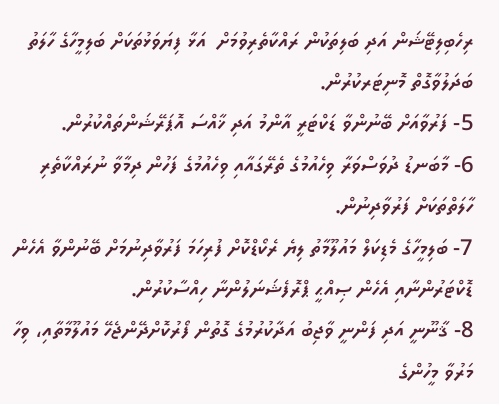ރިހެބިލިޓޭޝަން އަދި ބަލިތަކުން ރައްކާތެރިވުމަށް  އަޅާ ފިޔަވަޅުތަކަށް ބަލިމީހާގެ ހާލަތު ބަދަލުވާގޮތް މޮނިޓަރކުރުން.
5- ފަރުވާއަށް ބޭނުންވާ ޑަކްޓަރީ އާންމު އަދި ޚާއްސަ އޮޕަރޭޝަންތައްކުރުން.
6- މާބަނޑު ދުވަސްވަރާ ވިހެއުމުގެ ތެރޭގައާއި ވިހެއުމުގެ ފަހުން ދިމާވާ ނުރައްކާތެރި ހާލަތްތަކަށް ފަރުވާދިނުން.
7- ބަލިމީހާގެ މެޑިކަލް މައުލޫމާތު ލިޔެ ރެކޯޑްކޮށް ފުރިހަމަ ފަރުވާދިނުމަށް ބޭނުންވާ އެހެން ޑޮކްޓަރުންނާއި އެހެން ޞިއްޙީ ޕްރޮފެޝަނަލުންނާ ހިއްސާކުރުން.
8- ޤާނޫނީ އަދި ފަންނީ ވާޖިބު އަދާކުރުމުގެ ގޮތުން ފޯރުކޮށްދޭންޖެހޭ މައުލޫމާތާއި، ވިހާ މަރުވާ މީހުންގެ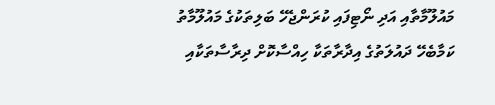މައުލޫމާތާއި އަދި ނޯޓިފައި ކުރަންޖެހޭ ބަލިތަކުގެ މައުލޫމާތު ކަމާބެހޭ ދައުލަތުގެ އިދާރާތަކާ ހިއްސާކޮށް ދިރާސާތަކާއި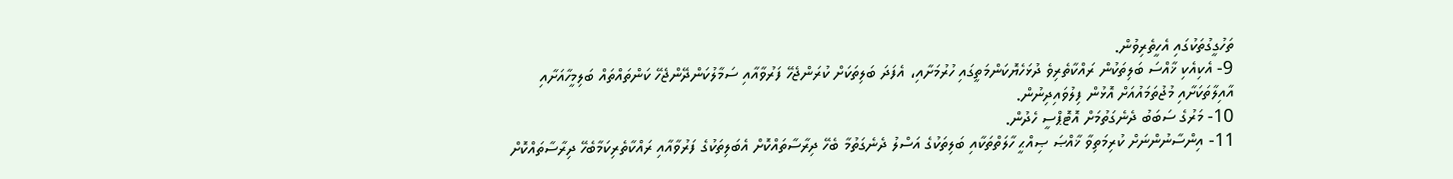ތަހުގީގުތަކުގައި އެހީތެރިވުން.
9- އެކިއެކި ޚާއްސަ ބަލިތަކުން ރައްކާތެރިވެ ދުޅަހެޔޮކަންމަތީގައި ހުރުމަށާއި، އެފަދަ ބަލިތަކަށް ކުރަންޖެހޭ ފަރުވާއާއި ސަމާލުކަންދޭންޖެހޭ ކަންތައްތައް ބަލިމީހާއަށާއި އާއިލާތަކަށާއި މުޖުތަމައުއަށް އޮޅުން ފިލުވައިދިނުން.
10- މަރުގެ ސަބަބު ދެނެގަތުމަށް އޮޓޮޕްސީ ހެދުން.
11- އިންސާނުންނަށް ކުރިމަތިވާ ޚާއްޞަ ޞިއްޙީ ހާލަތްތަކާއި ބަލިތަކުގެ އަސްލު ދެނެގަތުމާ ބެހޭ ދިރާސާތައްކޮށް އެބަލިތަކުގެ ފަރުވާއާއި ރައްކާތެރިކަމާބެހޭ ދިރާސާތައްކޮށް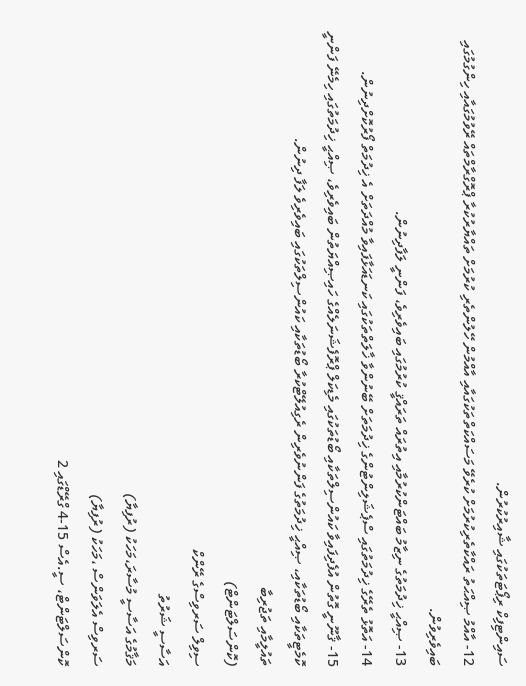ސައިންޓިފިކް ރިޕޯޓަތަކުގައި ޝާއިރުކުރުން.
12- އާއްމު ޞިއްޙަތު ރައްކާތެރިކުރުމަށް ކުރެވޭ މަސައްކަތްތަކުގައާއި އާއްމުން ހޭލުންތެރި ކުރުމަށް ތައްޔާރުކުރާ ޕްރޮގްރާމްތައް ރޭވުމުގައާއި ހިންގުމުގައި ބައިވެރިވުން.
13- ޞިއްޙީ ޚިދުމަތުގެ ނިޒާމު ބައްޓަންކުރުމާއި އިތުރައް ތަރައްޤީ ކުރުމުގައި ބައިވެރިވެ، ފަންނީ ލަފާދިނުން.
14- އަތޮޅު ތެރޭގެ ޚިދުމަތުގައި ސްޕެޝަލިންޓުންގެ ޚިދުމަތަށް ބޭނުންވާ ޚާލަތްތަކުގައި ކަނޑައަޅާފައިވާ މުއްދަތަށް އެ ޚިދުމަތް ފޯރުކޮށްދިނުން.
15- ޤާނޫނީ ގޮތުން އުފެދިފައިވާ ކައުންސިލްތަކާއި ބޯޑުތަކުގައި މެޑިކަލް ޕްރޮފެޝަނަލެއްގެ ހައިޞިއްޔަތުން ބައިވެރިވެ، ޞިއްޙީ ޚިދުމަތުގައި ހިމެނޭ ފަންނީ ކޮމެޓީތަކާއި ބޯޑުތަކާއި، ޞިއްޙީ ޚިދުމަތުގެ ފަންނުވެރިން ރެގިއުލޭޓްކުރާ ބޯޑުތަކާއި ކައުންސިލްތަކުގައި ބައިވެރިވެ ލަފާ ދިނުން.
ތައުލީމާއި ތަޖުރިބާ
(ކޮންސަލްޓަންޓް)
ސިވިލް ސަރވިސްގެ ރޭންކް
އަސާސީ ޝަރުތު
މަޤާމުގެ އަސާސީ މުސާރަ،މަހަކު (ރުފިޔާ)
ސަރވިސް އެލަވަންސް ،މަހަކު (ރުފިޔާ)
ކޮންސަލްޓަންޓް، ސީ.އެސް 15-4 ގްރޭޑްގައި 2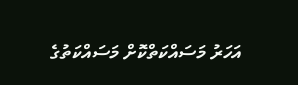އަހަރު މަސައްކަތްކޮށް މަސައްކަތުގެ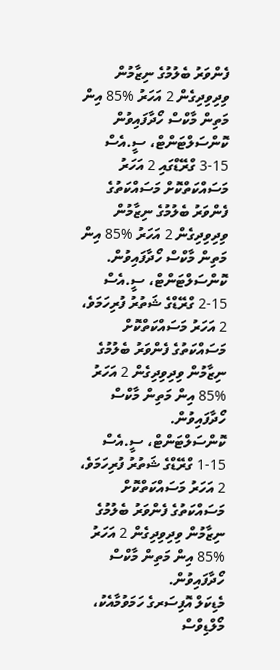ފެންވަރު ބެލުމުގެ ނިޒާމުން ވިދިވިދިގެން 2 އަހަރު %85 އިން މަތިން މާކްސް ހޯދާފައިވުން
ކޮންސަލްޓަންޓް، ސީ.އެސް 15-3 ގްރޭޑްގައި 2 އަހަރު މަސައްކަތްކޮށް މަސައްކަތުގެ ފެންވަރު ބެލުމުގެ ނިޒާމުން ވިދިވިދިގެން 2 އަހަރު %85 އިން މަތިން މާކްސް ހޯދާފައިވުން.
ކޮންސަލްޓަންޓް، ސީ.އެސް 15-2 ގްރޭޑްގެ ޝަތުރު ފުރިހަމަވެ،  2 އަހަރު މަސައްކަތްކޮށް މަސައްކަތުގެ ފެންވަރު ބެލުމުގެ ނިޒާމުން ވިދިވިދިގެން 2 އަހަރު %85 އިން މަތިން މާކްސް ހޯދާފައިވުން.
ކޮންސަލްޓަންޓް، ސީ.އެސް 15-1 ގްރޭޑްގެ ޝަތުރު ފުރިހަމަވެ،  2 އަހަރު މަސައްކަތްކޮށް މަސައްކަތުގެ ފެންވަރު ބެލުމުގެ ނިޒާމުން ވިދިވިދިގެން 2 އަހަރު %85 އިން މަތިން މާކްސް ހޯދާފައިވުން.
މެޑިކަލް އޮފިސަރގެ ހަމަވުމާއެކު، މޯލްޑިވްސް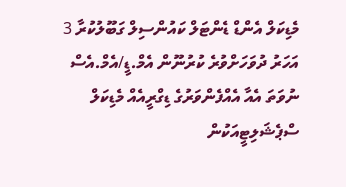މެޑިކަލް އެންޑް ޑެންޓަލް ކައުންސިލް ގަބޫލުކުރާ 3 އަހަރު ދުވަހަށްވުރެ ކުރުނޫން އެމް.ޑީ/އެމް.އެސް ނުވަތަ އެއާ އެއްފެންވަރުގެ ޑިގްރީއެއް މެޑިކަލް ސްޕެޝަލިޓީއަކުން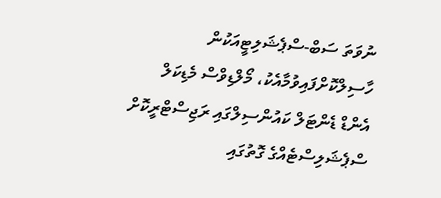ނުވަތަ ސަބް-ސްޕެޝަލިޓީއަކުން ހާސިލްކޮށްފައިވުމާއެކު، މޯލްޑިވްސް މެޑިކަލް އެންޑް ޑެންޓަލް ކައުންސިލްގައި ރަޖިސްޓްރީކޮށް ސްޕެޝަލިސްޓެއްގެ ގޮތުގައި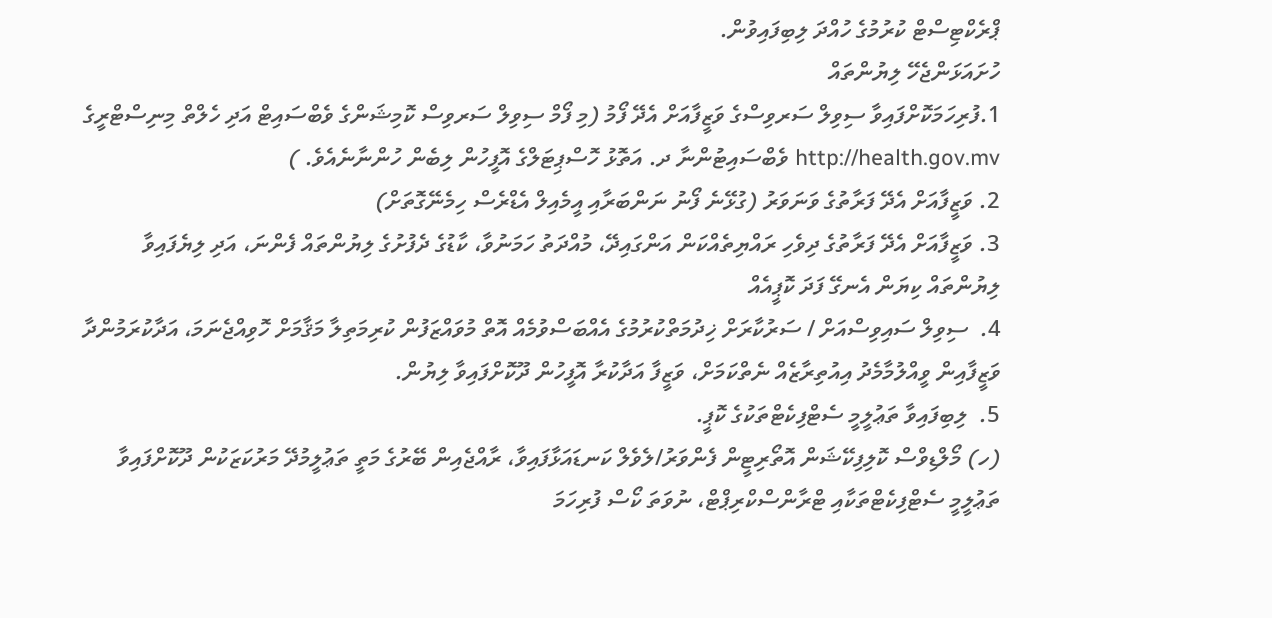ޕްރެކްޓިސްޓް ކުރުމުގެ ހުއްދަ ލިބިފައިވުން.
ހުށައަޅަންޖެހޭ ލިޔުންތައް
1.ފުރިހަމަކޮށްފައިވާ ސިވިލް ސަރވިސްގެ ވަޒީފާއަށް އެދޭ ފޯމު (މި ފޯމް ސިވިލް ސަރވިސް ކޮމިޝަންގެ ވެބްސައިޓް އަދި ހެލްތް މިނިސްޓްރީގެ http://health.gov.mv ވެބްސައިޓުންނާ ދ. އަތޮޅު ހޮސްޕިޓަލްގެ އޮފީހުން ލިބެން ހުންނާނެއެވެ. )
2. ވަޒީފާއަށް އެދޭ ފަރާތުގެ ވަނަވަރު (ގުޅޭނެ ފޯނު ނަންބަރާއި އީމެއިލް އެޑްރެސް ހިމެނޭގޮތަށް)
3. ވަޒީފާއަށް އެދޭ ފަރާތުގެ ދިވެހި ރައްޔިތެއްކަން އަންގައިދޭ، މުއްދަތު ހަމަނުވާ، ކާޑުގެ ދެފުށުގެ ލިޔުންތައް ފެންނަ، އަދި ލިޔެފައިވާ ލިޔުންތައް ކިޔަން އެނގޭ ފަދަ ކޮޕީއެއް
4.  ސިވިލް ސައިވިސްއަށް / ސަރުކާރަށް ޚިދުމަތްކުރުމުގެ އެއްބަސްވުމެއް އޮތް މުވައްޒަފުން ކުރިމަތިލާ މަޤާމަށް ހޮވިއްޖެނަމަ، އަދާކުރަމުންދާ ވަޒީފާއިން ވީއްލުމާމެދު އިއުތިރާޒެއް ނެތްކަމަށް، ވަޒީފާ އަދާކުރާ އޮފީހުން ދޫކޮށްފައިވާ ލިޔުން.
5.  ލިބިފައިވާ ތަޢުލީމީ ސެޓްފިކެޓްތަކުގެ ކޮޕީ.
(ހ) މޯލްޑިވްސް ކޮލިފިކޭޝަން އޮތޯރިޓީން ފެންވަރު/ލެވެލް ކަނޑައަޅާފައިވާ، ރާއްޖެއިން ބޭރުގެ މަތީ ތަޢުލީމުދޭ މަރުކަޒަކުން ދޫކޮށްފައިވާ ތަޢުލީމީ ސެޓްފިކެޓްތަކާއި ޓްރާންސްކްރިޕްޓް، ނުވަތަ ކޯސް ފުރިހަމަ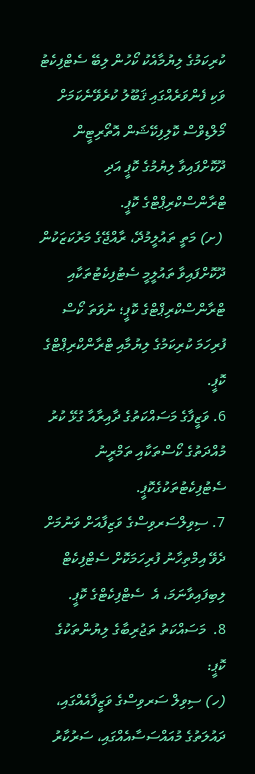ކުރިކަމުގެ ލިޔުމާއެކު ކޯހުން ލިބޭ ސެޓްފިކެޓު ވަކި ފެންވަރެއްގައި ޤަބޫލު ކުރެވޭނެކަމަށް މޯލްޑިވްސް ކޮލިފިކޭޝަން އޮތޯރިޓީން ދޫކޮށްފައިވާ ލިޔުމުގެ ކޮޕީ އަދި ޓްރާންސްކްރިޕްޓްގެ ކޮޕީ.
 (ށ) މަތީ ތައުލީމުދޭ، ރާއްޖޭގެ މަރުކަޒަކުން ދޫކޮށްފައިވާ ތައުލީމީ ސެޓުފިކެޓުތަކާއި ޓްރާންސްކްރިޕްޓްގެ ކޮޕީ؛ ނުވަތަ ކޯސް ފުރިހަމަ ކުރިކަމުގެ ލިޔުމާއި ޓްރާންކްރިޕްޓްގެ ކޮޕީ.
6. ވަޒީފާގެ މަސައްކަތުގެ ދާއިރާއާ ގުޅޭ ކުރު މުއްދަތުގެ ކޯސްތަކާއި ތަމްރީނު ސެޓުފިކެޓުތަކުގެކޮޕީ.
7. ސިވިލްސަރވިސްގެ ވަޒިފާއަށް ވަނުމަށް ދެވޭ އިމްތިހާނު ފުރިހަމަކޮށް ސެޓްފިކެޓް ލިބިފައިވާނަމަ، އެ  ސެޓްފިކެޓްގެ ކޮޕީ.
8.  މަސައްކަތު ތަޖުރިބާގެ ލިޔުންތަކުގެ ކޮޕީ:
(ހ) ސިވިލް ސަރވިސްގެ ވަޒީފާއެއްގައި، ދައުލަތުގެ މުއައްސަސާއެއްގައި، ސަރުކާރު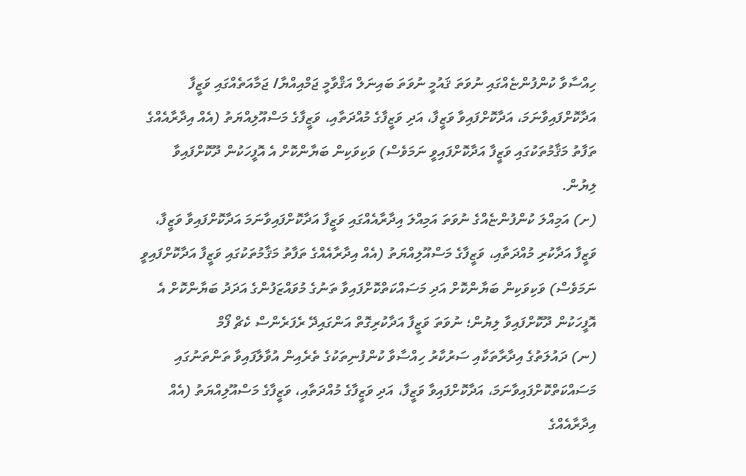ހިއްސާވާ ކުންފުންޏެއްގައި ނުވަތަ ޤައުމީ ނުވަތަ ބައިނަލް އަޤްވާމީ ޖަމްއިއްޔާ/ ޖަމާއަތެއްގައި ވަޒީފާ އަދާކޮށްފައިވާނަމަ، އަދާކޮށްފައިވާ ވަޒީފާ، އަދި ވަޒީފާގެ މުއްދަތާއި، ވަޒީފާގެ މަސްއޫލިއްޔަތު (އެއް އިދާރާއެއްގެ ތަފާތު މަޤާމުތަކުގައި ވަޒީފާ އަދާކޮށްފައިވީ ނަމަވެސް) ވަކިވަކިން ބަޔާންކޮށް އެ އޮފީހަކުން ދޫކޮށްފައިވާ ލިޔުން.
(ށ) އަމިއްލަ ކުންފުންޏެއްގެ ނުވަތަ އަމިއްލަ އިދާރާއެއްގައި ވަޒީފާ އަދާކޮށްފައިވާނަމަ އަދާކޮށްފައިވާ ވަޒީފާ، ވަޒީފާ އަދާކުރި މުއްދަތާއި، ވަޒީފާގެ މަސްއޫލިއްޔަތު (އެއް އިދާރާއެއްގެ ތަފާތު މަޤާމުތަކުގައި ވަޒީފާ އަދާކޮށްފައިވީ ނަމަވެސް) ވަކިވަކިން ބަޔާންކޮށް އަދި މަސައްކަތްކޮށްފައިވާ ތަނުގެ މުވައްޒަފުންގެ އަދަދު ބަޔާންކޮށް އެ އޮފީހަކުން ދޫކޮށްފައިވާ ލިޔުން؛ ނުވަތަ ވަޒީފާ އަދާކުރިގޮތް އަންގައިދޭ ރެފަރެންސް ކެޗް ފޯމް
(ނ) ދައުލަތުގެ އިދާރާތަކާއި ސަރުކާރު ހިއްސާވާ ކުންފުނިތަކުގެ ތެރެއިން އުވާލާފައިވާ ތަންތަނުގައި މަސައްކަތްކޮށްފައިވާނަމަ، އަދާކޮށްފައިވާ ވަޒީފާ، އަދި ވަޒީފާގެ މުއްދަތާއި، ވަޒީފާގެ މަސްއޫލިއްޔަތު (އެއް އިދާރާއެއްގެ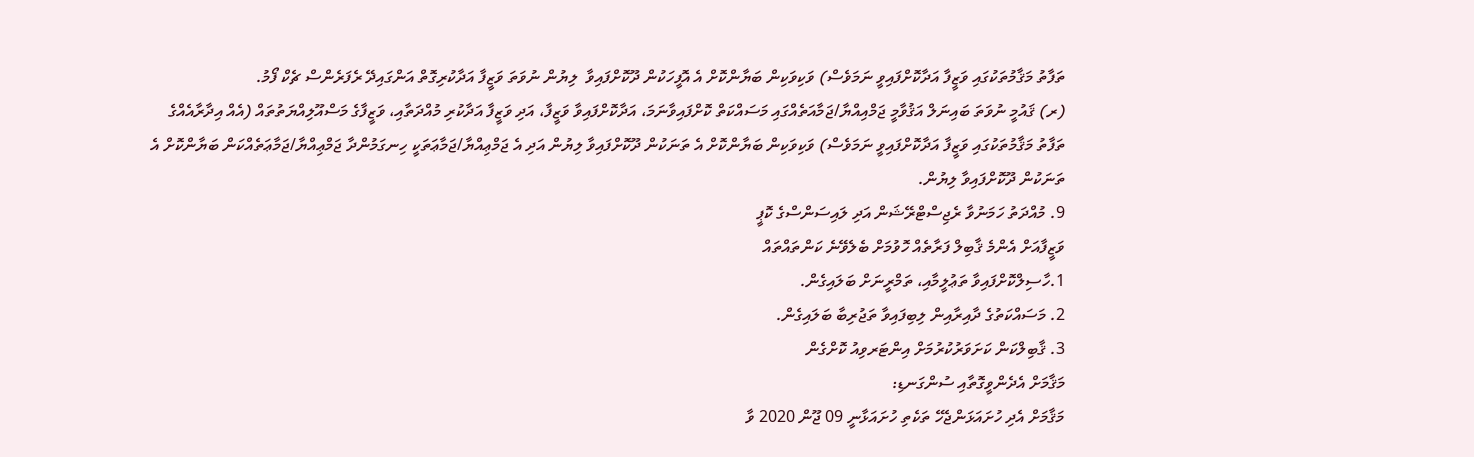ތަފާތު މަޤާމުތަކުގައި ވަޒީފާ އަދާކޮށްފައިވީ ނަމަވެސް) ވަކިވަކިން ބަޔާންކޮށް އެ އޮފީހަކުން ދޫކޮށްފައިވާ  ލިޔުން ނުވަތަ ވަޒީފާ އަދާކުރިގޮތް އަންގައިދޭ ރެފަރެންސް ޗެކް ފޯމު.
(ރ) ޤައުމީ ނުވަތަ ބައިނަލް އަޤުވާމީ ޖަމްއިއްޔާ/ޖަމާއަތެއްގައި މަސައްކަތް ކޮށްފައިވާނަމަ، އަދާކޮށްފައިވާ ވަޒީފާ، އަދި ވަޒީފާ އަދާކުރި މުއްދަތާއި، ވަޒީފާގެ މަސްއޫލިއްޔަތުތައް (އެއް އިދާރާއެއްގެ ތަފާތު މަޤާމުތަކުގައި ވަޒީފާ އަދާކޮށްފައިވީ ނަމަވެސް) ވަކިވަކިން ބަޔާންކޮށް އެ ތަނަކުން ދޫކޮށްފައިވާ ލިޔުން އަދި އެ ޖަމްޢިއްޔާ/ޖަމާޢަތަކީ ހިނގަމުންދާ ޖަމްޢިއްޔާ/ޖަމާޢަތެއްކަން ބަޔާންކޮށް އެ ތަނަކުން ދޫކޮށްފައިވާ ލިޔުން.
9. މުއްދަތު ހަމަނުވާ ރެޖިސްޓްރޭޝަން އަދި ލައިސަންސްގެ ކޮޕީ
ވަޒީފާއަށް އެންމެ ޤާބިލް ފަރާތެއް ހޮވުމަށް ބެލެވޭނެ ކަންތައްތައް
1.ހާސިލްކޮށްފައިވާ ތަޢުލީމާއި، ތަމްރީނަށް ބަލައިގެން.
2. މަސައްކަތުގެ ދާއިރާއިން ލިބިފައިވާ ތަޖުރިބާ ބަލައިގެން.
3. ޤާބިލްކަން ކަށަވަރުކުރުމަށް އިންޓަރވިއު ކޮށްގެން
މަޤާމަށް އެދެންވީގޮތާއި ސުންގަނޑި:
މަޤާމަށް އެދި ހުށައަޅަންޖެހޭ ތަކެތި ހުށައަޅާނީ 09 ޖޫން 2020 ވާ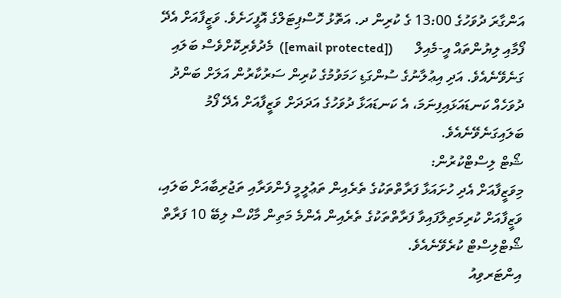އަންގާރަ ދުވަހުގެ 13:00 ގެ ކުރިން ދ. އަތޮޅު ހޮސްޕިޓަލްގެ އޮފީހަށެވެ. ވަޒީފާއަށް އެދޭ ފޯމާއި ލިޔުންތައް އީ-މެއިލް      ([email protected])  މެދުވެރިކޮށްވެސް ބަލައި ގަނެވޭނެއެވެ. އަދި އިޢުލާނުގެ ސުންގަޑި ހަމަވުމުގެ ކުރިން ސަރުކާރުން އަލަށް ބަންދު ދުވަހެއް ކަނޑައަޅައިފިނަމަ، އެ ކަނޑައަޅާ ދުވަހުގެ އަދަދަށް ވަޒީފާއަށް އެދޭ ފޯމު ބަލައިގަނެވޭނެއެވެ.
ޝޯޓް ލިސްޓްކުރުން:
މިވަޒީފާއަށް އެދި ހުށައަޅާ ފަރާތްތަކުގެ ތެރެއިން ތަޢުލީމީ ފެންވަރާއި ތަޖުރިބާއަށް ބަލައި، ވަޒީފާއަށް ކުރިމަތިލާފައިވާ ފަރާތްތަކުގެ ތެރެއިން އެންމެ މަތިން މާކްސް ލިބޭ 10 ފަރާތް ޝޯޓްލިސްޓް ކުރެވޭނެއެވެ.
އިންޓަރވިއު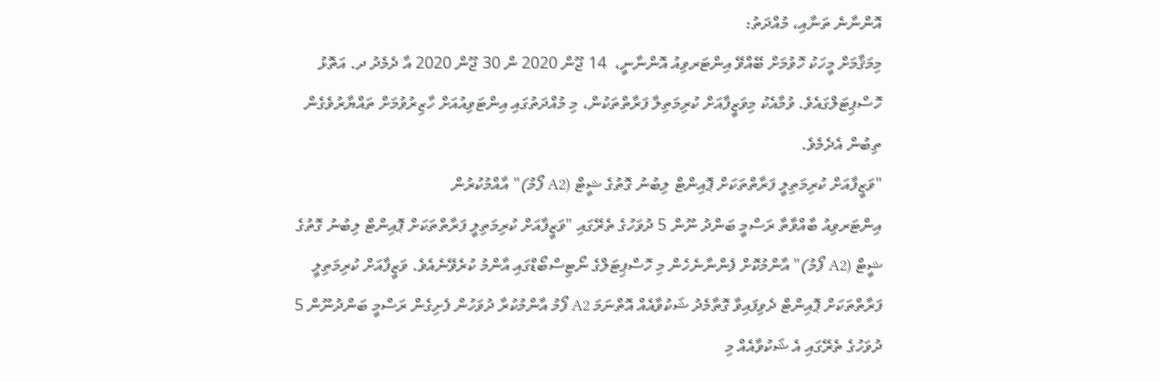އޮންނާނެ ތަނާއި، މުއްދަތު:
މިމަޤާމަށް މީހަކު ހޮވުމަށް ބޭއްވޭ އިންޓަރވިއު އޮންނާނީ،  14 ޖޫން 2020 ން 30 ޖޫން 2020 އާ ދެމެދު ދ. އަތޮޅު ހޮސްޕިޓަލްގައެވެ. ވުމާއެކު މިވަޒީފާއަށް ކުރިމަތިލާ ފަރާތްތަކުން، މި މުއްދަތުގައި އިންޓަވިއުއަށް ހާޒިރުވުމަށް ތައްޔާރުވެގެން ތިބުން އެދެމެވެ.
"ވަޒީފާއަށް ކުރިމަތިލީ ފަރާތްތަކަށް ޕޮއިންޓް ލިބުނު ގޮތުގެ ޝީޓް (A2 ފޯމު)" އާއްމުކުރުން
އިންޓަރވިއު ބާއްވާތާ ރަސްމީ ބަންދު ނޫން 5 ދުވަހުގެ ތެރޭގައި "ވަޒީފާއަށް ކުރިމަތިލީ ފަރާތްތަކަށް ޕޮއިންޓް ލިބުނު ގޮތުގެ ޝީޓް (A2 ފޯމު)" އާންމުކޮށް ފެންނާނެހެން މި ހޮސްޕިޓަލްގެ ނޯޓިސްބޯޑްގައި އާންމު ކުރެވޭނެއެވެ. ވަޒީފާއަށް ކުރިމަތިލީ ފަރާތްތަކަށް ޕޮއިންޓް ދެވިފައިވާ ގޮތާމެދު ޝަކުވާއެއް އޮތްނަމަ A2 ފޯމު އާންމުކުރާ ދުވަހުން ފެށިގެން ރަސްމީ ބަންދުނޫން 5 ދުވަހުގެ ތެރޭގައި އެ ޝަކުވާއެއް މި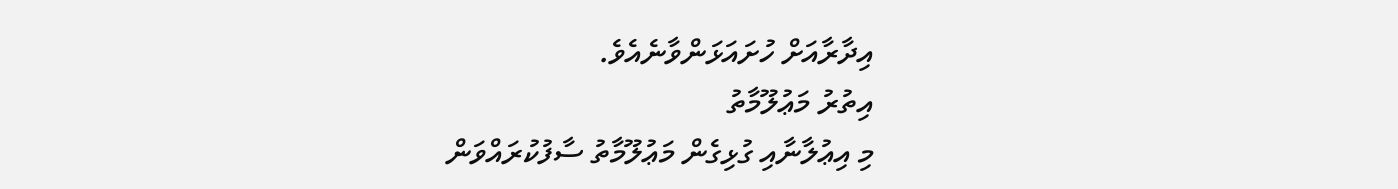އިދާރާއަށް ހުށައަޅަންވާނެއެވެ.
އިތުރު މަޢުލޫމާތު
މި އިޢުލާނާއި ގުޅިގެން މަޢުލޫމާތު ސާފުކުރައްވަން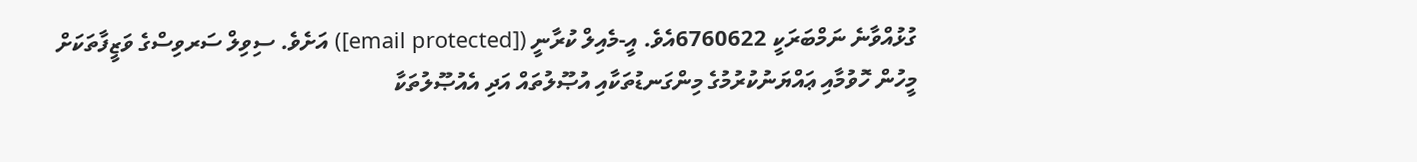ގުޅުއްވާނެ ނަމްބަރަކީ 6760622އެވެ. އީ-މެއިލް ކުރާނީ ([email protected]) އަށެވެ. ސިވިލް ސަރވިސްގެ ވަޒީފާތަކަށް މީހުން ހޮވުމާއި ޢައްޔަނުކުރުމުގެ މިންގަނޑުތަކާއި އުޞޫލުތައް އަދި އެއުޞޫލުތަކާ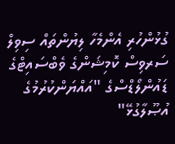ގުޅުންހުރި އެންމެހާ ލިޔުންތައް ސިވިލް ސަރވިސް ކޮމިޝަންގެ ވެބްސައިޓްގެ ޑައުންލޯޑްސްގެ "އައްޔަންކުރުމުގެ އުޞޫލާގުޅޭ"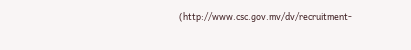(http://www.csc.gov.mv/dv/recruitment-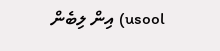usool) އިން ލިބެން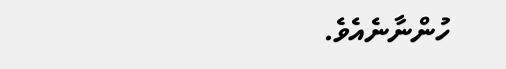ހުންނާނެއެވެ.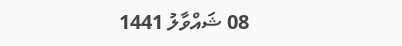08 ޝައްވާލު 1441